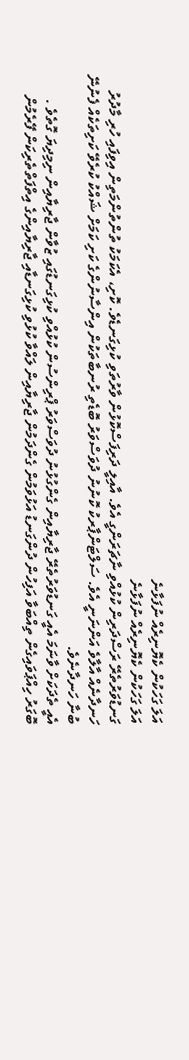އަލަ ގަހަކުން ކެޔޮނިރެއް ނުފަޅާނެ
އަލަ ގަހަކުން ކެޔޮނިރެއް ނުފަޅާނެ
ގަނޑުވަރުތެރޭ ރަސްދަރިން ކުޅުއްވި ނާޗަރަންގީ އެވެ. އާއިލީ ދަރިފަސްކޮޅުން ވާރުތަވި ކުޅިގަނޑެވެ. ކޮށި، އެކަމަކު ތުންތުންމަތިން އިވިފައި ހުރި މާދުރު ހަނދާނެއް އާލާވެ އަންނަނީ އެވެ. ސަލްޓަންޕާރކު ކޮނުނު ދުވަސްވަރު ބޮޑެތި ރުނބާތަކުން އިންސާނުންގެ ކަށި ކަމަށް ޝައްކު ކުރެވޭ ކަށިތަކެއް ފެނުނޭ ބުނާ ހަނދާނެވެ.
އެއީ ތެދަކަށް ވާނަމަ އެއީ ގަނޑުވަރުތެރޭ ޖާރިޔާއިން ގެންގުޅުނު ދުވަސްވަރު ޕްރިންސުން ކުޅުއްވި ކުޅިގަނޑުގައި ޒުވާން ޖާރިޔާއިން ނިމިދިޔަ ގޮތެވެ . ބޮގަރު ހިއްޕަވައިގެން ތިއްބަވާ އަފިހުން ދުންގަނޑު އަޅުވަމުން ގެންދަމުން ޖާރިޔާއިން ލައްވާ ކުޅުވި ކުޅިގަނޑާއި ޖާރިޔާއިންގެ އިތްފަތްތެރިކަން ފޭރެމުން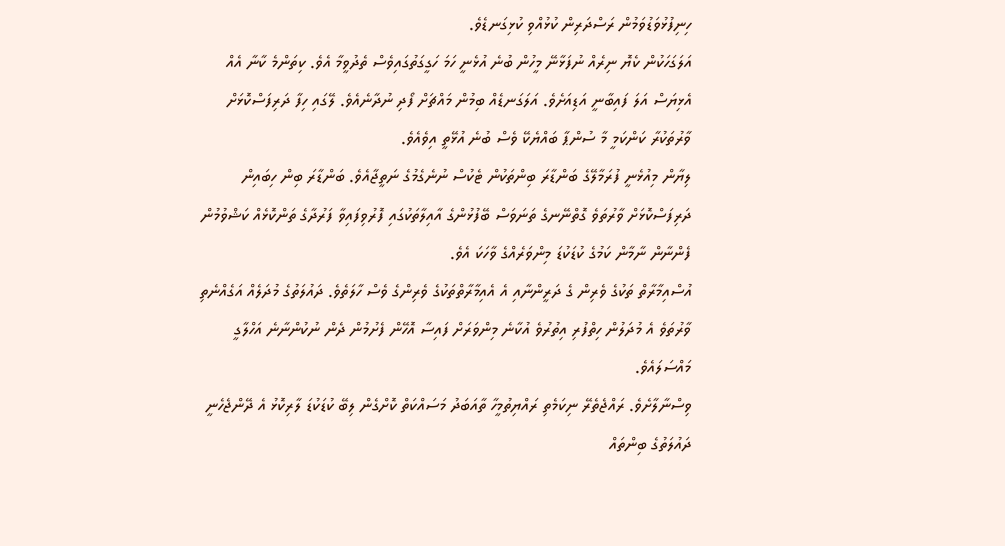ހިނިފުޅުވަޑުވަމުން ރަސްދަރިން ކުޅުއްވި ކުޅިގަނޑެވެ.
އަލަގަހަކުން ކެޔޮ ނިރެއް ނުފަޅާނޭ މީހުން ބުނެ އުޅެނީ ހަމަ ހަގީގަތުގައިވެސް ތެދުވީމާ އެވެ. ކިތަންމެ ކާނާ އެއް އެޅިޔަސް އަލަ ފައިބާނީ އަޑިއަށެވެ. އަލަގަނޑެއް ބިމުން މައްޗަށް ފޯދި ނުދާނެއެވެ. ލޭގައި ހިފާ ދަރިފަސްކޮޅަށް ވާރުތަކުރާ ކަންކަމީ މާ ސުންޕާ ބައްޔެކޭ ވެސް ބުނެ އުޅޭތީ އިވެއެވެ.
ލިޔާން މިއުޅެނީ ފުރަމާލޭގެ ބަންޑާރަ ބިންތަކުން ޓެކުސް ނުނެގެމުގެ ނަތީޖާއެވެ. ބަންޑާރަ ބިން ހިބައިން ދަރިފަސްކޮޅަށް ވާރުތަވެ ގޮތްނޭނގެ ތަނަވަސް ބޭފުޅުންގެ އާއިލާތަކުގައި ފޮރުވިފައިވާ ފަރުދާގެ ތަންކޮޅެއް ކަޝްވުމުން ފެންނާން ނާމާން ކަމުގެ ކުޑަކުޑަ މިންވަރެއްގެ ވާހަކަ އެވެ.
އުސްއިމާރާތް ތަކުގެ ވެރިން ގެ ދަރީންނާއި އެ އެއިމާރާތްތަކުގެ ވެރިންގެ ވެސް ހާލަތެވެ. ދައުލަތުގެ މުދަލެއް އަގެއްނެތި ވާރުތަވެ އެ މުދަލުން ހިތްފުރި އިތުރުވެ އުކާނެ މިންވަރަށް ފައިސާ އޮހޭން ފެށުމުން ދެން ނުކުންނާނެ އަހްލާގީ މައްސަލައެވެ.
ވިސްނާލާށެވެ. ރައްޖެތެރޭ ނިކަމެތި ރައްޔިތުމީހާ ތާއަބަދު މަސައްކަތް ކޮށްގެން ލިބޭ ކުޑަކުޑަ ލާރިކޮޅު އެ ދޭންޖެހެނީ ދައުލަތުގެ ބިންތައް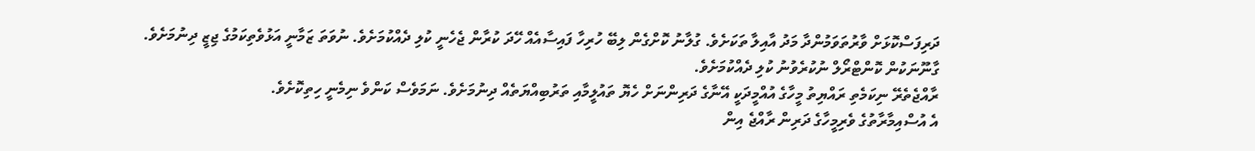ދަރިފަސްކޮޅަށް ވާރުތަވަމުންދާ މަދު އާއިލާ ތަކަށެވެ. ގުލާނު ކޮށްގެން ލިބޭ ހުރިހާ ފައިސާއެއް ހޭދަ ކުރާން ޖެހެނީ ކުލި ދެއްކުމަށެވެ. ނުވަތަ ޒަމާނީ އަޅުވެތިކަމުގެ ޖިޒީ ދިނުމަށެވެ.
ގާނޫނަކުން ކޮންޓްރޯލް ނުކުރެވުނު ކުލި ދެއްކުމަށެވެ.
ރާއްޖެތެރޭ ނިކަމެތި ރައްޔިތު މީހާގެ އުއްމީދަކީ އޭނާގެ ދަރިންނަށް ހެޔޮ ތައުލީމާއި ތަރުބިއްޔަތެއް ދިނުމަށެވެ. ނަމަވެސް ކަންވެ ނިމެނީ ހިތިކޮށެވެ.
އެ އުސްއިމާރާތުގެ ވެރިމީހާގެ ދަރިން ރާއްޖެ އިން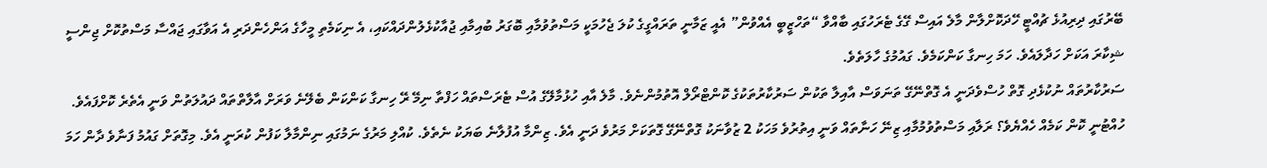ބޭރުގައި ދިރިއުޅެ ޗުއްޓީ ހޭދަކޮށްލާން މާލެ އައިސް ގޭގެ ޓެރަހުގައި ބާއްވާ “ތަހްޒީބީ އެއްވުން” އެއީ ޒަމާނީ ތަރައްގީގެ ކުލަ ޖެހުމަކީ މަސްތުވުމާއި ބޮގަރު ބުއިމާއި ޖުއާކުޅެލުންދައްކައި، އެ ނިކަމެތި މީހާގެ އަންހެންދަރި އެ އަވާގައި ޖައްސާ މަސްތުކޮށް ޖިންސީ ޝިކާރަ އަކަށް ހަދާލައެވެ. ހަމަ ހިނގާ ކަންކަމެވެ. ގައުމުގެ ހާލަތެވެ.
ސަރުކާރުތައް ނުކުޅެދި ގޮތް ހުސްވެދަނީ އެ ގޮތްނޭގޭ ތަނަވަސް އާއިލާ ތަކުން ސަރުކާރުތަކުގެ ކޮންޓްރޯލް އޮތުމުންނެވެ. މާލެ އާއި ހުޅުމާލޭގެ އުސް ޓެރަސްތައް ހަފްތާ ނިމޭ ރޭ ހިނގާ ކަންކަން ބެލޭނެ ވަރަށް އާލާތްތައް ދައުލަތުން ވަނީ އެތެރެ ކޮށްފައެވެ. ހުއްޓުނީ ކޮން ކަމެއް ހެއްޔެވެ؟ ރަލާއި މަސްތުވުމުމާއި ޒިނޭ ހަނާތައް ވަނީ އިތުރުވެ މަހަކު 2 ޒުވާނަކު ގޮތްނޭގޭ ގޮތަކަށް މަރުވެ ދަނީ އެވެ. ޒިންމާ އުފުލާނެ ބަޔަކު ނެތެވެ. ކުއްލި މަރުގެ ނަމުގައި ނިންމާލާ ކަފުން ކުރަނީ އެވެ. މިގޮތަށް ގައުމު ފަނާވެ ދާން ހަމަ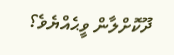ދޫކޮށްލާން ވީޙެއްޔެވެ؟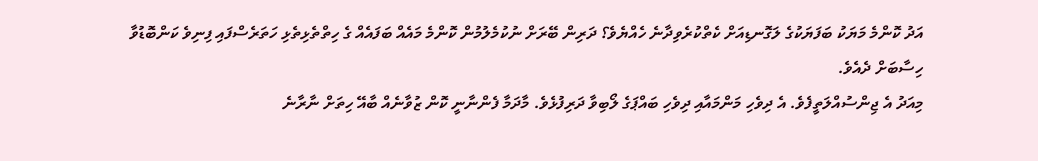އަދު ކޮންމެ މަޔަކު ބަފަޔަކުގެ ލަގޮނޑިއަށް ކެތްކުރެވިދާނެ ހެއްޔެވެ؟ ދަރިން ބޭރަށް ނުކުމެލުމުން ކޮންމެ މައެއް ބަފައެއް ގެ ހިތްތެޅިތެޅި ހަތަރެސްފައި ފިނިވެ ކަންބޮޑުވާ ހިސާބަށް ދެއެވެ.
މިއަދު އެ ޖިންސުއްލަތީފެވެ. އެ ދިވެހި މަންމައާއި ދިވެހި ބައްޕަގެ ލޯބިވާ ދަރިފުޅެވެ. މާދަމާ ފެންނާނީ ކޮން ޒުވާނެއް ބާއޭ ހިތަށް ނާރާނެ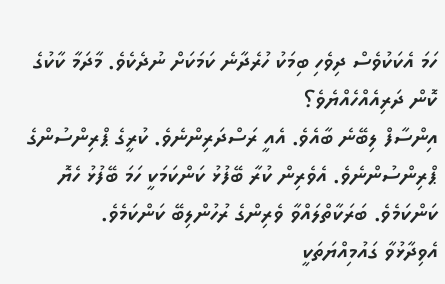ހަމަ އެކަކުވެސް ދިވެހި ބިމަކު ހުރެދާނެ ކަމަކަށް ނުދެކެވެ. މާދަމާ ކާކުގެ ކޮން ދަރިއެއްހެއްޔެވެ؟
އިންސާފް ލިބޭނެ ބާއެވެ. އެއީ ރަސްދަރިންނެވެ. ކުރީގެ ޕްރިންސުންގެ ޕްރިންސުންނެވެ. އެވެރިން ކުރާ ބޭފުޅު ކަންކަމަކީ ހަމަ ބޭފުޅު ހެޔޮ ކަންކަމެވެ. ބަރަކާތްލައްވާ ވެރިންގެ ރުހުންލިބޭ ކަންކަމެވެ.
އެވިދާޅުވާ ގައުމިއްޔަތަކީ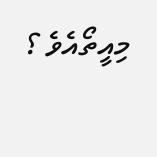މިއީތޯއެވެ ؟